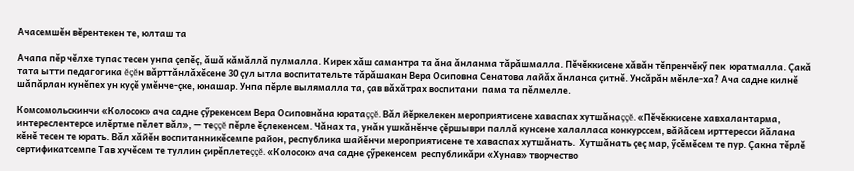Ачасемшĕн вĕрентекен те, юлташ та

Ачапа пĕр чĕлхе тупас тесен унпа çепĕç, ăшă кăмăллă пулмалла. Кирек хăш самантра та ăна ăнланма тăрăшмалла. Пĕчĕккисене хăвăн тĕпренчĕкӳ пек  юратмалла. Çакă тата ытти педагогика ĕçĕн вăрттăнлăхĕсене 30 çул ытла воспитательте тăрăшакан Вера Осиповна Сенатова лайăх ăнланса çитнĕ. Унсăрăн мĕнле-ха? Ача садне килнĕ шăпăрлан кунĕпех ун куçĕ умĕнче-çке, юнашар. Унпа пĕрле вылямалла та, çав вăхăтрах воспитани  пама та пĕлмелле.

Комсомольскинчи «Колосок» ача садне çӳрекенсем Вера Осиповнăна юратаççĕ. Вăл йĕркелекен мероприятисене хаваспах хутшăнаççĕ. «Пĕчĕккисене хавхалантарма, интереслентерсе илĕртме пĕлет вăл», — теççĕ пĕрле ĕçлекенсем. Чăнах та, унăн ушкăнĕнче çĕршыври паллă кунсене халалласа конкурссем, вăйăсем ирттересси йăлана кĕнĕ тесен те юрать. Вăл хăйĕн воспитанникĕсемпе район, республика шайĕнчи мероприятисене те хаваспах хутшăнать.  Хутшăнать çеç мар, ӳсĕмĕсем те пур. Çакна тĕрлĕ сертификатсемпе Тав хучĕсем те туллин çирĕплетеççĕ. «Колосок» ача садне çӳрекенсем  республикăри «Хунав» творчество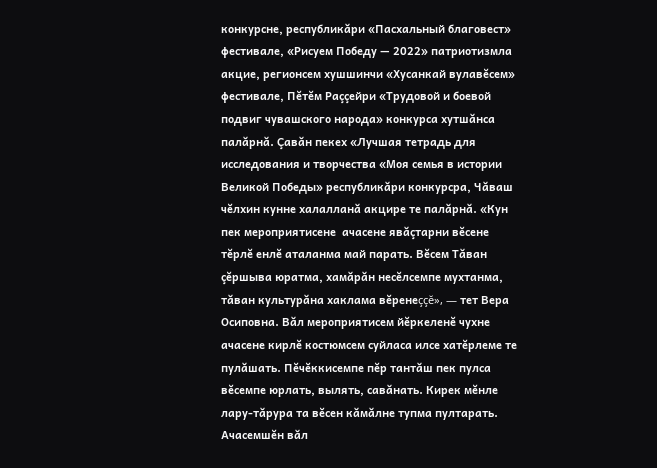конкурсне, республикăри «Пасхальный благовест» фестивале, «Рисуем Победу — 2022» патриотизмла акцие, регионсем хушшинчи «Хусанкай вулавĕсем» фестивале, Пĕтĕм Раççейри «Трудовой и боевой подвиг чувашского народа» конкурса хутшăнса палăрнă. Çавăн пекех «Лучшая тетрадь для исследования и творчества «Моя семья в истории Великой Победы» республикăри конкурсра, Чăваш чĕлхин кунне халалланă акцире те палăрнă. «Кун пек мероприятисене  ачасене явăçтарни вĕсене тĕрлĕ енлĕ аталанма май парать. Вĕсем Тăван çĕршыва юратма, хамăрăн несĕлсемпе мухтанма, тăван культурăна хаклама вĕренеççĕ», — тет Вера Осиповна. Вăл мероприятисем йĕркеленĕ чухне ачасене кирлĕ костюмсем суйласа илсе хатĕрлеме те пулăшать. Пĕчĕккисемпе пĕр тантăш пек пулса вĕсемпе юрлать, вылять, савăнать. Кирек мĕнле лару-тăрура та вĕсен кăмăлне тупма пултарать. Ачасемшĕн вăл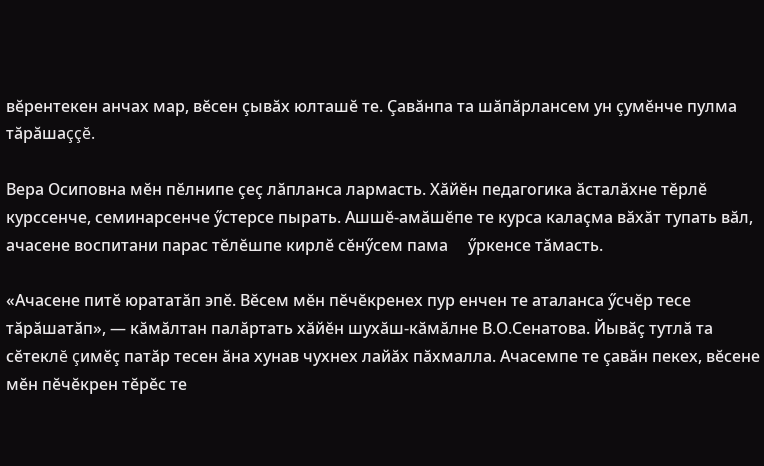вĕрентекен анчах мар, вĕсен çывăх юлташĕ те. Çавăнпа та шăпăрлансем ун çумĕнче пулма тăрăшаççĕ.

Вера Осиповна мĕн пĕлнипе çеç лăпланса лармасть. Хăйĕн педагогика ăсталăхне тĕрлĕ курссенче, семинарсенче ӳстерсе пырать. Ашшĕ-амăшĕпе те курса калаçма вăхăт тупать вăл, ачасене воспитани парас тĕлĕшпе кирлĕ сĕнӳсем пама     ӳркенсе тăмасть.

«Ачасене питĕ юрататăп эпĕ. Вĕсем мĕн пĕчĕкренех пур енчен те аталанса ӳсчĕр тесе тăрăшатăп», — кăмăлтан палăртать хăйĕн шухăш-кăмăлне В.О.Сенатова. Йывăç тутлă та сĕтеклĕ çимĕç патăр тесен ăна хунав чухнех лайăх пăхмалла. Ачасемпе те çавăн пекех, вĕсене мĕн пĕчĕкрен тĕрĕс те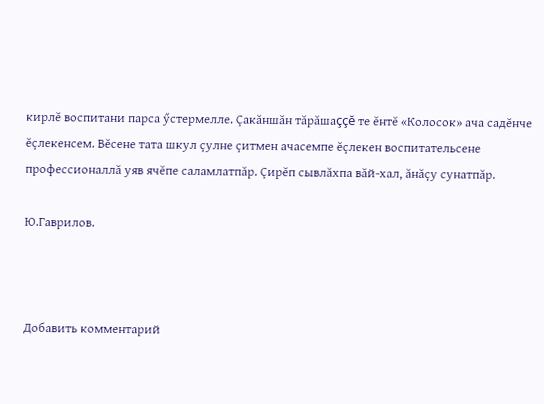кирлĕ воспитани парса ӳстермелле. Çакăншăн тăрăшаççĕ те ĕнтĕ «Колосок» ача садĕнче ĕçлекенсем. Вĕсене тата шкул çулне çитмен ачасемпе ĕçлекен воспитательсене профессионаллă уяв ячĕпе саламлатпăр. Çирĕп сывлăхпа вăй-хал, ăнăçу сунатпăр.

Ю.Гаврилов.



Добавить комментарий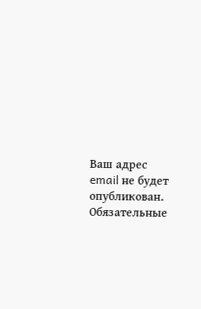Ваш адрес email не будет опубликован. Обязательные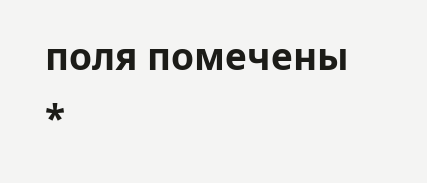поля помечены *